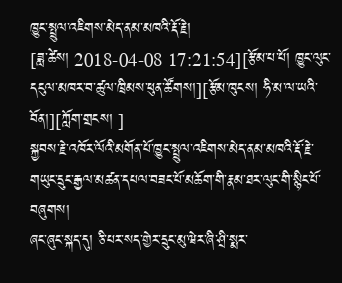ཁྱུང་སྤྲུལ་འཇིགས་མེད་ནམ་མཁའི་རྡོ་རྗེ།
[ཟླ་ཚེས། 2018-04-08 17:21:54][རྩོམ་པ་པོ། ཁྱུང་ལུང་དངུལ་མཁར་བ་ཚུལ་ཁྲིམས་ཕུན་ཚོགས།][རྩོམ་ཁུངས། ཧི་མ་ལ་ཡའི་བོན།][ཀློག་གྲངས། ]
སྐྱབས་རྗེ་འཁོར་ལོའི་མགོན་པོ་ཁྱུང་སྤྲུལ་འཇིགས་མེད་ནམ་མཁའི་རྡོ་རྗེ་གཡུང་དྲུང་རྒྱལ་མཚན་དཔལ་བཟང་པོ་མཆོག་གི་རྣམ་ཐར་ལུང་གི་སྙིང་པོ་བཞུགས།
ཞང་ཞུང་སྐད་དུ། ཅི་པར་སད་གྱེར་དྲུང་མུ་ཝེར་ཞི་ཤྲི་སྨར་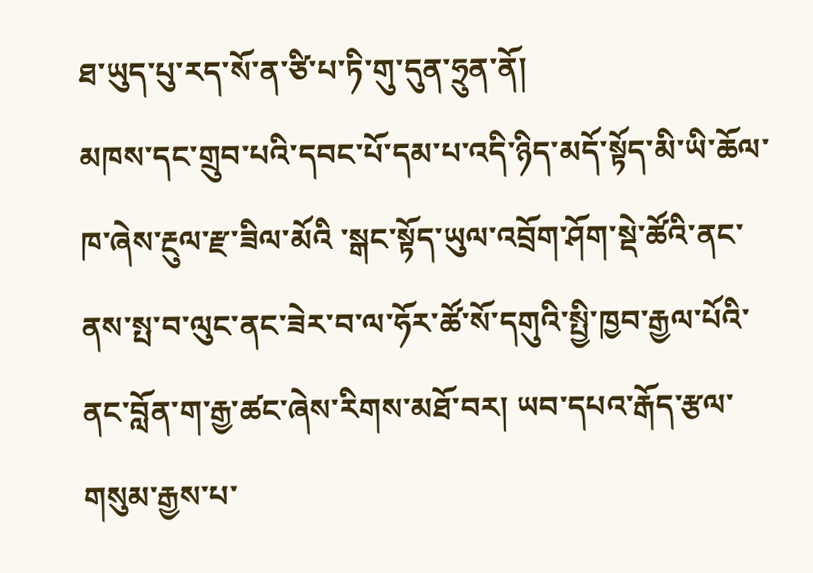ཐ་ཡུད་པུ་རད་སོ་ན་ཙི་པ་ཏི་གུ་དུན་ཧྲུན་ནོ།
མཁས་དང་གྲུབ་པའི་དབང་པོ་དམ་པ་འདི་ཉིད་མདོ་སྟོད་མི་ཡི་ཆོལ་ཁ་ཞེས་རྔུལ་རྫ་ཟིལ་མོའི ་སྒང་སྟོད་ཡུལ་འབྲོག་ཤོག་སྡེ་ཚོའི་ནང་ནས་སྤ་བ་ལུང་ནང་ཟེར་བ་ལ་ཧོར་ཚོ་སོ་དགུའི་སྤྱི་ཁྱབ་རྒྱལ་པོའི་ནང་བློན་ག་རྒྱ་ཚང་ཞེས་རིགས་མཐོ་བར། ཡབ་དཔའ་རྒོད་རྩལ་གསུམ་རྒྱས་པ་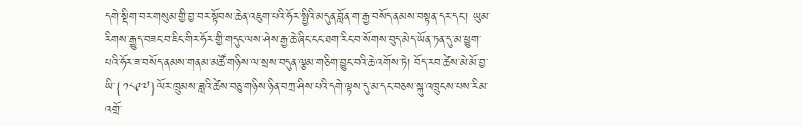དགེ་སྡིག་བར་གསུམ་གྱི་བྱ་བར་སྟོབས་ཆེན་འཇུག་པའི་ཧོར་སྤྱིའི་མདུན་བློན་ག་རྒྱ་བསོད་ནམས་བསྟན་དར་དང་། ཡུམ་རིགས་རྒྱུད་བཟང་བ་ཇིང་གིར་ཧོར་གྱི་གདུང་ལས་ཤེས་རྒྱ་ཆེ་ཞིང་ངང་ཐག་རིང་བ་སོགས་བུད་མེད་ཡོན་ཏན་དུ་མ་ཕྱུག་པའི་ཧོར་ཟ་བསོད་ནམས་གནམ་མཚོ་གཉིས་ལ་སྲས་བདུན་ལྕམ་གཅིག་བྱུང་བའི་ཆེ་འགོས་ཏེ། བོད་རབ་ཚེས་མེ་མོ་བྱ་ཡི་{༡༨༩༧}ལོར་ཁྲུམས་ཟླའི་ཚེས་བཅུ་གཉིས་ཉིན་བཀྲ་ཤིས་པའི་དགེ་ལྟས་དུ་མ་དང་བཅས་སྐུ་འཁྲུངས་པས་རིམ་འགྲོ་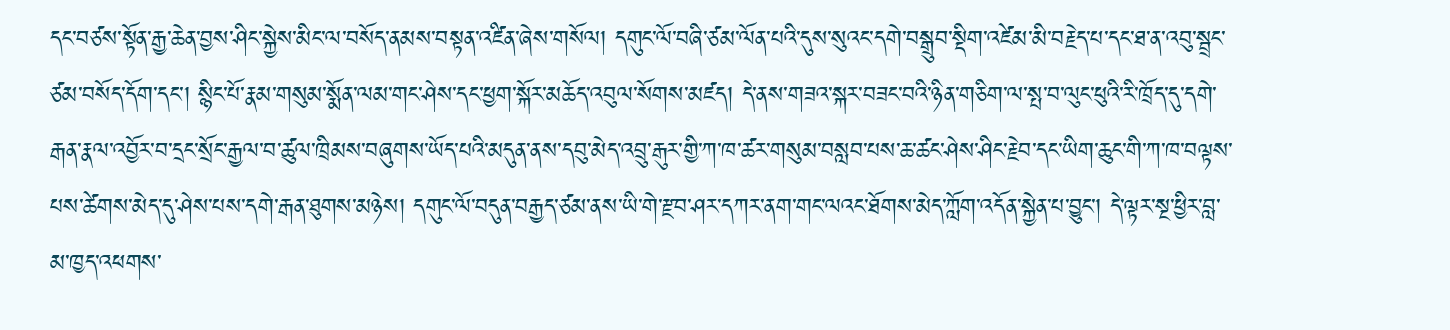དང་བཙས་སྟོན་རྒྱ་ཆེན་བྱས་ཤིང་སྐྱེས་མིང་ལ་བསོད་ནམས་བསྟན་འཛིན་ཞེས་གསོལ། དགུང་ལོ་བཞི་ཙམ་ལོན་པའི་དུས་སུའང་དགེ་བསྒྲུབ་སྡིག་འཛེམ་མི་བརྗེད་པ་དང་ཐ་ན་འབུ་སྦྲང་ཙམ་བསོད་དོག་དང་། སྙིང་པོ་རྣམ་གསུམ་སྨོན་ལམ་གང་ཤེས་དང་ཕྱག་སྐོར་མཆོད་འབུལ་སོགས་མཛད། དེ་ནས་གཟའ་སྐར་བཟང་བའི་ཉིན་གཅིག་ལ་སྤ་བ་ལུང་ཕུའི་རི་ཁྲོད་དུ་དགེ་རྒན་རྣལ་འབྱོར་བ་དྲང་སྲོང་རྒྱལ་བ་ཚུལ་ཁྲིམས་བཞུགས་ཡོད་པའི་མདུན་ནས་དབུ་མེད་འབྲུ་རྒུར་གྱི་ཀ་ཁ་ཚར་གསུམ་བསླབ་པས་ཆ་ཚང་ཤེས་ཤིང་རྗེབ་དང་ཡིག་ཆུང་གི་ཀ་ཁ་བལྟས་པས་ཚེགས་མེད་དུ་ཤེས་པས་དགེ་རྒན་ཐུགས་མཉེས། དགུང་ལོ་བདུན་བརྒྱད་ཙམ་ནས་ཡི་གེ་རྫབ་ཤར་དཀར་ནག་གང་ལའང་ཐོགས་མེད་ཀློག་འདོན་སྐྱེན་པ་བྱུང་། དེ་ལྟར་སྔ་ཕྱིར་བླ་མ་ཁྱད་འཕགས་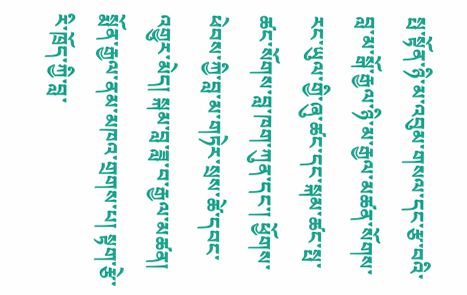སྤ་སྟོན་ཉི་མ་འབུམ་གསལ་དང་རྩ་བའི་བླ་མ་སྒོ་རྒྱལ་ཉི་མ་རྒྱལ་མཚན་སོགས་རང་ཡུལ་གྱི་ཞུ་ཚང་དང་སྐམ་ཚང་སྤ་ཚང་སོགས་བླ་ཁག་ཀུན་དང་། ཕྱོགས་ཕེབས་ཀྱི་བླ་མ་གཏེར་སྲས་ཚེ་དབང་འགྱུར་མེད། སྐམ་བླ་ཟླ་བ་རྒྱལ་མཚན། སྨོན་རྒྱལ་ནམ་མཁའ་གྲགས་པ། སྟག་རྩེ་རི་ཁྲོད་ཀྱི་བླ་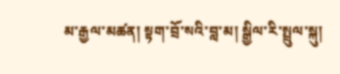མ་རྒྱལ་མཚན། སྟག་བྲོ་སའི་བླ་མ། སྒྱིལ་རི་སྤྲུལ་སྐུ།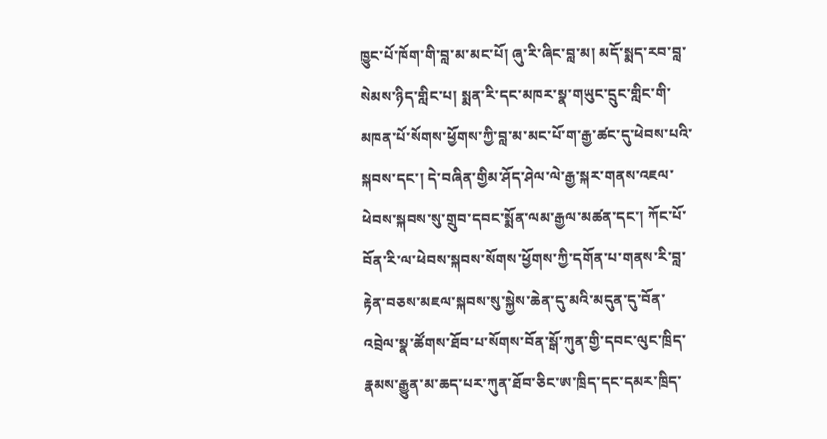ཁྱུང་པོ་ཁོག་གི་བླ་མ་མང་པོ། ཞུ་རི་ཞིང་བླ་མ། མདོ་སྨད་རབ་བླ་སེམས་ཉིད་གླིང་པ། སྨན་རི་དང་མཁར་སྣ་གཡུང་དྲུང་གླིང་གི་མཁན་པོ་སོགས་ཕྱོགས་ཀྱི་བླ་མ་མང་པོ་ག་རྒྱ་ཚང་དུ་ཕེབས་པའི་སྐབས་དང་། དེ་བཞིན་གྱིམ་ཤོད་ཤེལ་ལེ་རྒྱ་སྐར་གནས་འཇལ་ཕེབས་སྐབས་སུ་གྲུབ་དབང་སྨོན་ལམ་རྒྱལ་མཚན་དང་། ཀོང་པོ་བོན་རི་ལ་ཕེབས་སྐབས་སོགས་ཕྱོགས་ཀྱི་དགོན་པ་གནས་རི་བླ་རྟེན་བཅས་མཇལ་སྐབས་སུ་སྐྱེས་ཆེན་དུ་མའི་མདུན་དུ་བོན་འབྲེལ་སྣ་ཚོགས་ཐོབ་པ་སོགས་བོན་སྒོ་ཀུན་གྱི་དབང་ལུང་ཁྲིད་རྣམས་རྒྱུན་མ་ཆད་པར་ཀུན་ཐོབ་ཅིང་ཨ་ཁྲིད་དང་དམར་ཁྲིད་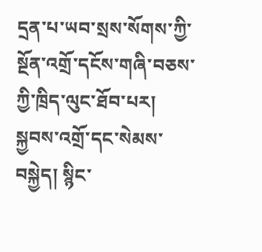དྲན་པ་ཡབ་སྲས་སོགས་ཀྱི་སྔོན་འགྲོ་དངོས་གཞི་བཅས་ཀྱི་ཁྲིད་ལུང་ཐོབ་པར། སྐྱབས་འགྲོ་དང་སེམས་བསྐྱེད། སྙིང་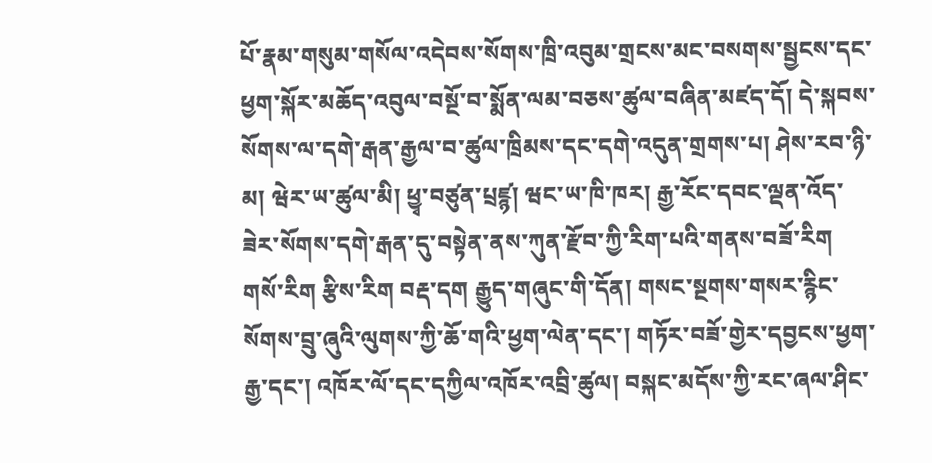པོ་རྣམ་གསུམ་གསོལ་འདེབས་སོགས་ཁྲི་འབུམ་གྲངས་མང་བསགས་སྦྱངས་དང་ཕྱག་སྐོར་མཆོད་འབུལ་བསྔོ་བ་སྨོན་ལམ་བཅས་ཚུལ་བཞིན་མཛད་དོ། དེ་སྐབས་སོགས་ལ་དགེ་རྒན་རྒྱལ་བ་ཚུལ་ཁྲིམས་དང་དགེ་འདུན་གྲགས་པ། ཤེས་རབ་ཉི་མ། ཝེར་ཡ་ཚུལ་མི། ཕྱྭ་བཙུན་པྲཛྙ། ཝང་ཡ་ཁི་ཁར། རྒྱ་རོང་དབང་ལྡན་འོད་ཟེར་སོགས་དགེ་རྒན་དུ་བསྟེན་ནས་ཀུན་རྫོབ་ཀྱི་རིག་པའི་གནས་བཟོ་རིག གསོ་རིག རྩིས་རིག བརྡ་དག རྒྱུད་གཞུང་གི་དོན། གསང་སྔགས་གསར་རྙིང་སོགས་བྲུ་ཞུའི་ལུགས་ཀྱི་ཆོ་གའི་ཕྱག་ལེན་དང་། གཏོར་བཟོ་གྱེར་དབྱངས་ཕྱག་རྒྱ་དང་། འཁོར་ལོ་དང་དཀྱིལ་འཁོར་འབྲི་ཚུལ། བསྐང་མདོས་ཀྱི་རང་ཞལ་ཤིང་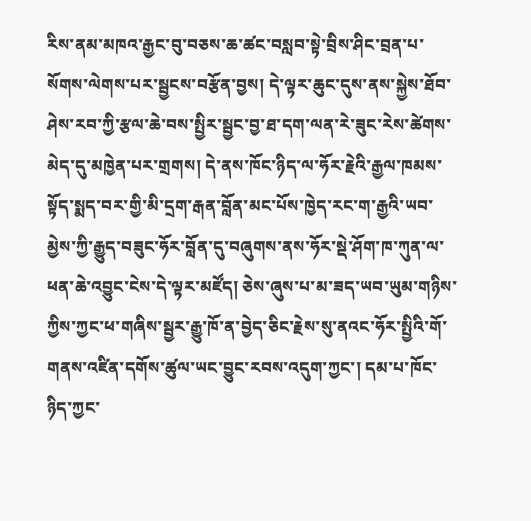རིས་ནམ་མཁའ་རྒྱང་བུ་བཅས་ཆ་ཚང་བསླབ་སྟེ་བྲིས་ཤིང་བྲན་པ་སོགས་ལེགས་པར་སྦྱངས་བརྩོན་བྱས། དེ་ལྟར་ཆུང་དུས་ནས་སྐྱེས་ཐོབ་ཤེས་རབ་ཀྱི་རྩལ་ཆེ་བས་སྤྱིར་སྦྱང་བྱ་ཐ་དག་ལན་རེ་ཟུང་རེས་ཚེགས་མེད་དུ་མཁྱེན་པར་གྲགས། དེ་ནས་ཁོང་ཉིད་ལ་ཧོར་རྗེའི་རྒྱལ་ཁམས་སྟོད་སྨད་བར་གྱི་མི་དྲག་རྒན་བློན་མང་པོས་ཁྱེད་རང་ག་རྒྱའི་ཡབ་མྱེས་ཀྱི་རྒྱུད་བཟུང་ཧོར་བློན་དུ་བཞུགས་ནས་ཧོར་སྡེ་ཤོག་ཁ་ཀུན་ལ་ཕན་ཆེ་འབྱུང་ངེས་དེ་ལྟར་མཛོད། ཅེས་ཞུས་པ་མ་ཟད་ཡབ་ཡུམ་གཉིས་ཀྱིས་ཀྱང་ཕ་གཞིས་སྦྱར་རྒྱུ་ཁོ་ན་བྱེད་ཅིང་རྗེས་སུ་ནའང་ཧོར་སྤྱིའི་གོ་གནས་འཛིན་དགོས་ཚུལ་ཡང་བྱུང་རབས་འདུག་ཀྱང་། དམ་པ་ཁོང་ཉིད་ཀྱང་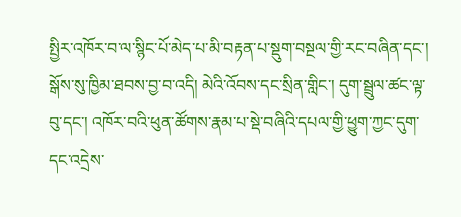སྤྱིར་འཁོར་བ་ལ་སྙིང་པོ་མེད་པ་མི་བརྟན་པ་སྡུག་བསྔལ་གྱི་རང་བཞིན་དང་། སྒོས་སུ་ཁྱིམ་ཐབས་བྱ་བ་འདི། མེའི་འོབས་དང་སྲིན་གླིང་། དུག་སྦྲུལ་ཚང་ལྟ་བུ་དང་། འཁོར་བའི་ཕུན་ཚོགས་རྣམ་པ་སྡེ་བཞིའི་དཔལ་གྱི་ཕྱུག་ཀྱང་དུག་དང་འདྲེས་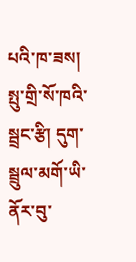པའི་ཁ་ཟས། སྤུ་གྲི་སོ་ཁའི་སྦྲང་རྩི། དུག་སྦྲུལ་མགོ་ཡི་ནོར་བུ་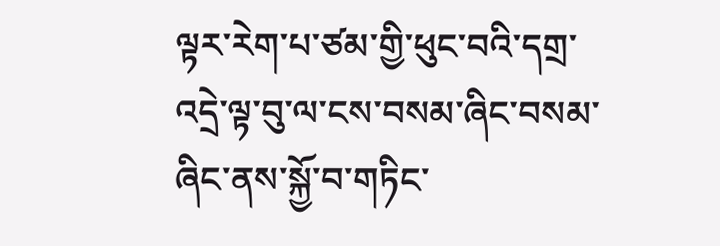ལྟར་རེག་པ་ཙམ་གྱི་ཕུང་བའི་དགྲ་འདྲེ་ལྟ་བུ་ལ་ངས་བསམ་ཞིང་བསམ་ཞིང་ནས་སྐྱོ་བ་གཏིང་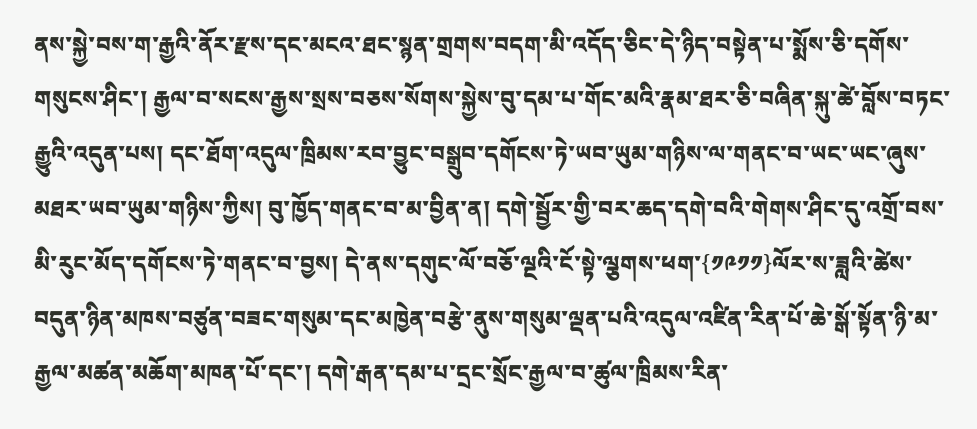ནས་སྐྱེ་བས་ག་རྒྱའི་ནོར་རྫས་དང་མངའ་ཐང་སྙན་གྲགས་བདག་མི་འདོད་ཅིང་དེ་ཉིད་བསྟེན་པ་སྨོས་ཅི་དགོས་གསུངས་ཤིང་། རྒྱལ་བ་སངས་རྒྱས་སྲས་བཅས་སོགས་སྐྱེས་བུ་དམ་པ་གོང་མའི་རྣམ་ཐར་ཅི་བཞིན་སྐུ་ཚེ་བློས་བཏང་རྒྱུའི་འདུན་པས། དང་ཐོག་འདུལ་ཁྲིམས་རབ་བྱུང་བསྒྲུབ་དགོངས་ཏེ་ཡབ་ཡུམ་གཉིས་ལ་གནང་བ་ཡང་ཡང་ཞུས་མཐར་ཡབ་ཡུམ་གཉིས་ཀྱིས། བུ་ཁྱོད་གནང་བ་མ་བྱིན་ན། དགེ་སྦྱོར་གྱི་བར་ཆད་དགེ་བའི་གེགས་ཤིང་དུ་འགྲོ་བས་མི་རུང་མོད་དགོངས་ཏེ་གནང་བ་བྱས། དེ་ནས་དགུང་ལོ་བཅོ་ལྔའི་ངོ་སྟེ་ལྕགས་ཕག་{༡༩༡༡}ལོར་ས་ཟླའི་ཚེས་བདུན་ཉིན་མཁས་བཙུན་བཟང་གསུམ་དང་མཁྱེན་བརྩེ་ནུས་གསུམ་ལྡན་པའི་འདུལ་འཛིན་རིན་པོ་ཆེ་སྒོ་སྟོན་ཉི་མ་རྒྱལ་མཚན་མཆོག་མཁན་པོ་དང་། དགེ་རྒན་དམ་པ་དྲང་སྲོང་རྒྱལ་བ་ཚུལ་ཁྲིམས་རིན་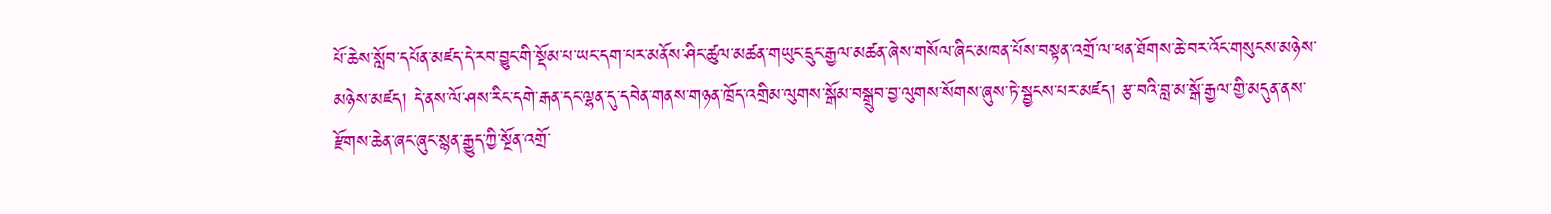པོ་ཆེས་སློབ་དཔོན་མཛད་དེ་རབ་བྱུང་གི་སྡོམ་པ་ཡང་དག་པར་མནོས་ཤིང་ཚུལ་མཚན་གཡུང་དྲུང་རྒྱལ་མཚན་ཞེས་གསོལ་ཞིང་མཁན་པོས་བསྟན་འགྲོ་ལ་ཕན་ཐོགས་ཆེ་བར་འོང་གསུངས་མཉེས་མཉེས་མཛད། དེ་ནས་ལོ་ཤས་རིང་དགེ་རྒན་དང་ལྷན་དུ་དབེན་གནས་གཉན་ཁྲོད་འགྲིམ་ལུགས་སྒོམ་བསྒྲུབ་བྱ་ལུགས་སོགས་ཞུས་ཏེ་སྦྱངས་པར་མཛད། རྩ་བའི་བླ་མ་སྒོ་རྒྱལ་གྱི་མདུན་ནས་རྫོགས་ཆེན་ཞང་ཞུང་སྙན་རྒྱུད་ཀྱི་སྔོན་འགྲོ་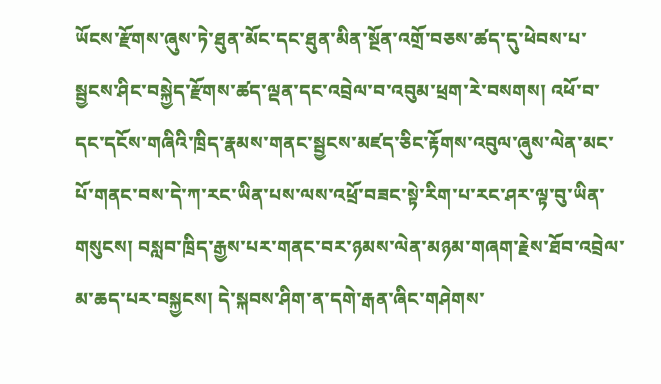ཡོངས་རྫོགས་ཞུས་ཏེ་ཐུན་མོང་དང་ཐུན་མིན་སྔོན་འགྲོ་བཅས་ཚད་དུ་ཕེབས་པ་སྦྱངས་ཤིང་བསྐྱེད་རྫོགས་ཚད་ལྡན་དང་འབྲེལ་བ་འབུམ་ཕྲག་རེ་བསགས། འཕོ་བ་དང་དངོས་གཞིའི་ཁྲིད་རྣམས་གནང་སྦྱངས་མཛད་ཅིང་རྟོགས་འབུལ་ཞུས་ལེན་མང་པོ་གནང་བས་དེ་ཀ་རང་ཡིན་པས་ལས་འཕྲོ་བཟང་སྟེ་རིག་པ་རང་ཤར་ལྟ་བུ་ཡིན་གསུངས། བསླབ་ཁྲིད་རྒྱས་པར་གནང་བར་ཉམས་ལེན་མཉམ་གཞག་རྗེས་ཐོབ་འབྲེལ་མ་ཆད་པར་བསྐྱངས། དེ་སྐབས་ཤིག་ན་དགེ་རྒན་ཞིང་གཤེགས་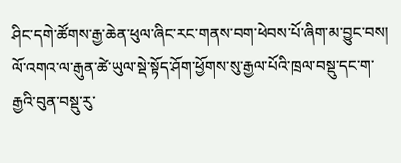ཤིང་དགེ་ཚོགས་རྒྱ་ཆེན་ཕུལ་ཞིང་རང་གནས་བག་ཕེབས་པོ་ཞིག་མ་བྱུང་བས། ལོ་འགའ་ལ་རྒུན་ཚེ་ཡུལ་སྡེ་སྟོད་ཤོག་ཕྱོགས་སུ་རྒྱལ་པོའི་ཁྲལ་བསྡུ་དང་ག་རྒྱའི་བུན་བསྡུ་རུ་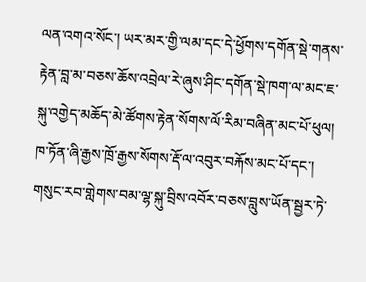ལན་འགའ་སོང་། ཡར་མར་གྱི་ལམ་དང་དེ་ཕྱོགས་དགོན་སྡེ་གནས་རྟེན་བླ་མ་བཅས་ཆོས་འབྲེལ་རེ་ཞུས་ཤིང་དགོན་སྡེ་ཁག་ལ་མང་ཇ་སྐུ་འགྱེད་མཆོད་མེ་ཚོགས་རྟེན་སོགས་ལོ་རིམ་བཞིན་མང་པོ་ཕུལ། ཁ་ཏོན་ཞི་རྒྱས་ཁྲོ་རྒྱས་སོགས་རྡོ་ལ་འབུར་བརྐོས་མང་པོ་དང་། གསུང་རབ་གླེགས་བམ་ལྷ་སྐུ་བྲིས་འབོར་བཅས་བླུས་ཡོན་སྦྱར་ཏེ་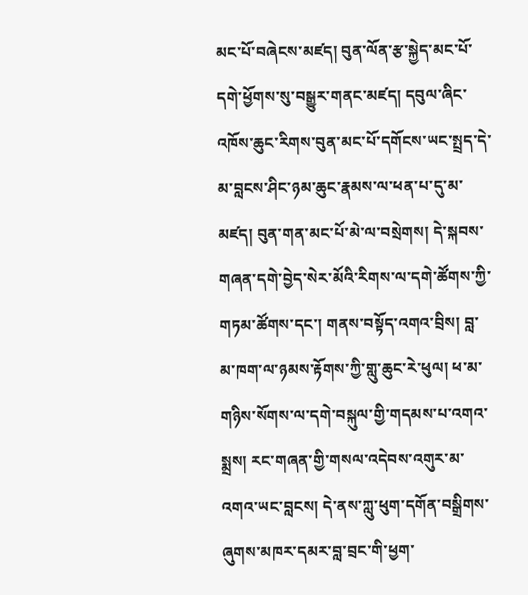མང་པོ་བཞེངས་མཛད། བུན་ལོན་རྩ་སྐྱེད་མང་པོ་དགེ་ཕྱོགས་སུ་བསྒྱུར་གནང་མཛད། དབུལ་ཞིང་འཁོས་ཆུང་རིགས་བུན་མང་པོ་དགོངས་ཡང་སྤྲད་དེ་མ་བླངས་ཤིང་ཉམ་ཆུང་རྣམས་ལ་ཕན་པ་དུ་མ་མཛད། བུན་གན་མང་པོ་མེ་ལ་བསྲེགས། དེ་སྐབས་གཞན་དགེ་བྱེད་སེར་མོའི་རིགས་ལ་དགེ་ཚོགས་ཀྱི་གཏམ་ཚོགས་དང་། གནས་བསྟོད་འགའ་བྲིས། བླ་མ་ཁག་ལ་ཉམས་རྟོགས་ཀྱི་གླུ་ཆུང་རེ་ཕུལ། ཕ་མ་གཉིས་སོགས་ལ་དགེ་བསྐུལ་གྱི་གདམས་པ་འགའ་སྨྲས། རང་གཞན་གྱི་གསལ་འདེབས་འགུར་མ་འགའ་ཡང་བླངས། དེ་ནས་ཀླུ་ཕུག་དགོན་བསྒྲིགས་ཞུགས་མཁར་དམར་བླ་བྲང་གི་ཕྱག་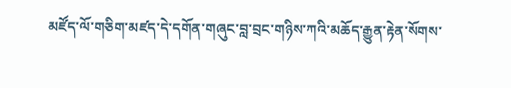མཛོད་ལོ་གཅིག་མཛད་དེ་དགོན་གཞུང་བླ་བྲང་གཉིས་ཀའི་མཆོད་རྒྱུན་རྟེན་སོགས་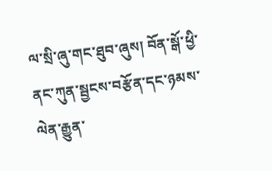ལ་སྲི་ཞུ་གང་ཐུབ་ཞུས། བོན་སྒོ་ཕྱི་ནང་ཀུན་སྦྱངས་བརྩོན་དང་ཉམས་ལེན་རྒྱུན་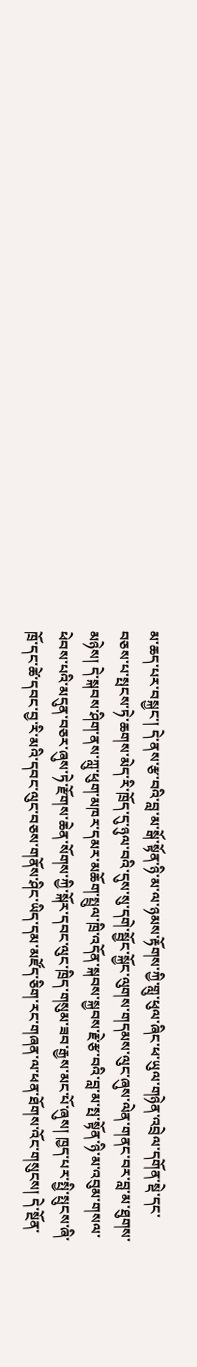མ་ཆད་པར་བསྐྱང་། དེ་ནས་རྩ་བའི་བླ་མ་སྒོ་སྟོན་ཉི་མ་ལ་ཉམས་རྟོགས་ཀྱི་གླུ་ཕུལ་ཞིང་ཕ་ཡུལ་གཉེན་འབྲེལ་དགོན་སྡེ་དང་བཅས་པ་སྤངས་ཏེ་ཆགས་མེད་རི་ཁྲོད་དུ་ཉུལ་བའི་དུས་སུ་དགེ་སྦྱོང་སྐྱོང་ལུགས་གདམས་ལུང་ཞུས་ལེན་གནང་བར་བླ་མ་ཐུགས་མཉེས། དེ་སྐབས་ཤིག་ནས་ཀླུ་ཕུག་མཁར་དམར་མཆོག་སྤྲུལ་ཁྲི་འདོན་སྐབས་སྐྱབས་རྗེ་རྩ་བའི་བླ་མ་སྤ་སྟོན་ཉི་མ་འབུམ་གསལ་ཕེབས་པའི་མདུན་བཅར་ཞུས་ཏེ་རྫོགས་ཆེན་སོགས་ཀྱི་སྐོར་དབང་ལུང་ཁྲིད་གསུམ་ཟབ་རྒྱས་མང་པོ་ཞུས། ཁྱད་པར་སྤྱི་སྤུངས་ཞི་ཁྲོ་དང་ཚེ་དབང་བྱ་རི་མའི་དབང་ལུང་བཅས་གནོས་ཤིང་ཡིད་དམ་མཛོད་ཅིག་རང་གཞན་ལ་ཕན་ཐོགས་འོང་གསུངས། དེ་སྔོན་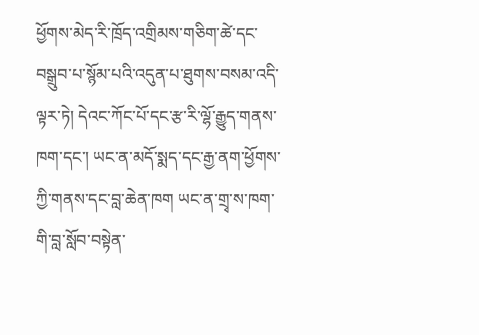ཕྱོགས་མེད་རི་ཁྲོད་འགྲིམས་གཅིག་ཚེ་དང་བསྒྲུབ་པ་སྙོམ་པའི་འདུན་པ་ཐུགས་བསམ་འདི་ལྟར་ཏེ། དེའང་ཀོང་པོ་དང་རྩ་རི་ལྷོ་རྒྱུད་གནས་ཁག་དང་། ཡང་ན་མདོ་སྨད་དང་རྒྱ་ནག་ཕྱོགས་ཀྱི་གནས་དང་བླ་ཆེན་ཁག ཡང་ན་གྲྭ་ས་ཁག་གི་བླ་སློབ་བསྟེན་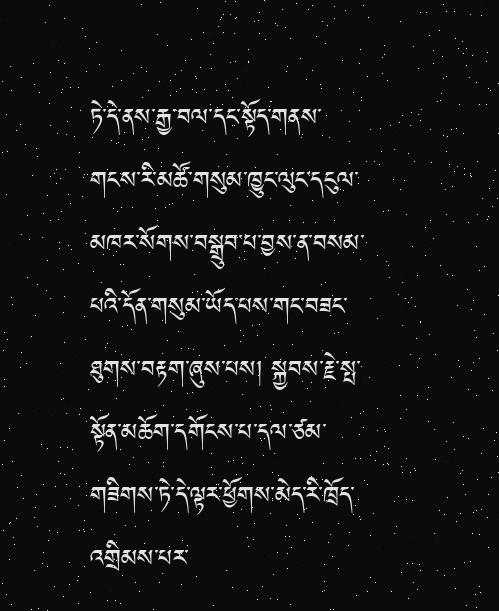ཏེ་དེ་ནས་རྒྱ་བལ་དང་སྟོད་གནས་གངས་རི་མཚོ་གསུམ་ཁྱུང་ལུང་དངུལ་མཁར་སོགས་བསྒྲུབ་པ་བྱས་ན་བསམ་པའི་དོན་གསུམ་ཡོད་པས་གང་བཟང་ཐུགས་བརྟག་ཞུས་པས། སྐྱབས་རྗེ་སྤ་སྟོན་མཆོག་དགོངས་པ་དལ་ཙམ་གཟིགས་ཏེ་དེ་ལྟར་ཕྱོགས་མེད་རི་ཁྲོད་འགྲིམས་པར་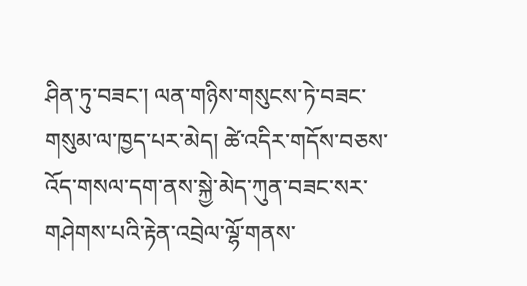ཤིན་ཏུ་བཟང་། ལན་གཉིས་གསུངས་ཏེ་བཟང་གསུམ་ལ་ཁྱད་པར་མེད། ཚེ་འདིར་གདོས་བཅས་འོད་གསལ་དག་ནས་སྐྱེ་མེད་ཀུན་བཟང་སར་གཤེགས་པའི་རྟེན་འབྲེལ་ལྷོ་གནས་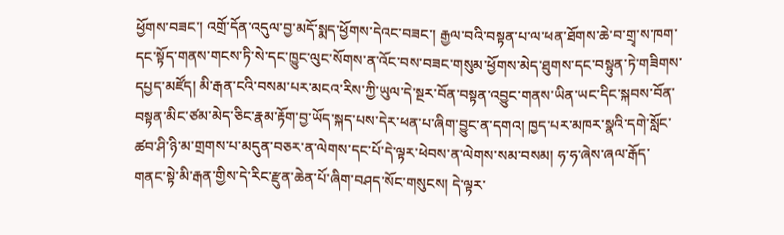ཕྱོགས་བཟང་། འགྲོ་དོན་འདུལ་བྱ་མདོ་སྨད་ཕྱོགས་དེའང་བཟང་། རྒྱལ་བའི་བསྟན་པ་ལ་ཕན་ཐོགས་ཆེ་བ་གྲྭ་ས་ཁག་དང་སྟོད་གནས་གངས་ཏི་སེ་དང་ཁྱུང་ལུང་སོགས་ན་འོང་བས་བཟང་གསུམ་ཕྱོགས་མེད་ཐུགས་དང་བསྟུན་ཏེ་གཟིགས་དཔྱད་མཛོད། མི་རྒན་ངའི་བསམ་པར་མངའ་རིས་ཀྱི་ཡུལ་དེ་སྔར་བོན་བསྟན་འབྱུང་གནས་ཡིན་ཡང་དིང་སྐབས་བོན་བསྟན་མིང་ཙམ་མེད་ཅིང་རྣམ་རྟོག་བྱ་ཡོད་སྐད་པས་དེར་ཕན་པ་ཞིག་བྱུང་ན་དགའ། ཁྱད་པར་མཁར་སྣའི་དགེ་སློང་ཚབ་ཤི་ཉི་མ་གྲགས་པ་མདུན་བཅར་ན་ལེགས་དང་པོ་དེ་ལྟར་ཕེབས་ན་ལེགས་སམ་བསམ། ཧ་ཧ་ཞེས་ཞལ་རྒོད་གནང་སྟེ་མི་རྒན་གྱིས་དེ་རིང་རྫུན་ཆེན་པོ་ཞིག་བཤད་སོང་གསུངས། དེ་ལྟར་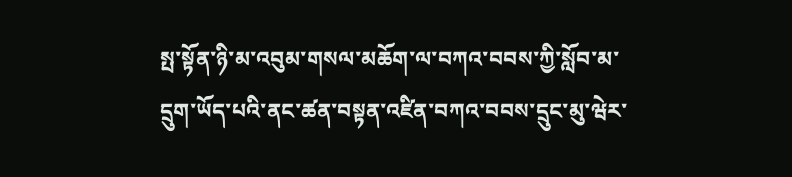སྤ་སྟོན་ཉི་མ་འབུམ་གསལ་མཆོག་ལ་བཀའ་བབས་ཀྱི་སློབ་མ་དྲུག་ཡོད་པའི་ནང་ཚན་བསྟན་འཛིན་བཀའ་བབས་དྲུང་མུ་ཝེར་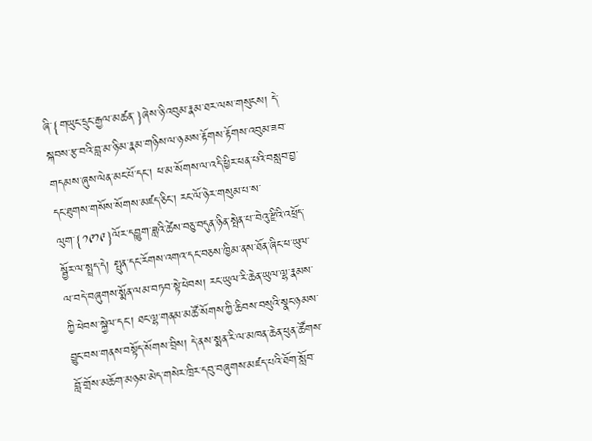ཞི་{གཡུང་དྲུང་རྒྱལ་མཚན་}ཞེས་ཉི་འབུམ་རྣམ་ཐར་ལས་གསུངས། དེ་སྐབས་རྩ་བའི་བླ་མ་ཉི་མ་རྣམ་གཉིས་ལ་ཉམས་རྟོགས་རྟོགས་འབུམ་ཟབ་གདམས་ཞུས་ལེན་མང་པོ་དང་། ཕ་མ་སོགས་ལ་འདི་ཕྱིར་ཕན་པའི་བསླབ་བྱ་དང་ཐུགས་གསོས་སོགས་མཛད་ཅིང་། རང་ལོ་ཉེར་གསུམ་པ་ས་ལུག་{༡༩༡༩}ལོར་དབྱུག་ཟླའི་ཚེས་བཅུ་བདུན་ཉིན་སྤེན་པ་་བེའུ་རྫིའི་འཕྲོད་སྦྱོར་ལ་སྤྲད་དེ། སྤུན་དང་རོགས་འགའ་དང་བཅས་ཁྱིམ་ནས་ཐོན་ཞིང་ཕ་ཡུལ་ལ་བདེ་བཞུགས་སྨོན་ལམ་བཏབ་སྟེ་ཕེབས། རང་ཡུལ་རི་ཆེན་ཡུལ་ལྷ་རྣམས་ཀྱི་ཕེབས་སྐྱེལ་དང་། ཐང་ལྷ་གནམ་མཚོ་སོགས་ཀྱི་ཆིབས་བསུའི་སྣང་ཉམས་བྱུང་བས་གནས་བསྟོད་སོགས་བྲིས། དེ་ནས་སྨན་རི་ལ་མཁན་ཆེན་ཕུན་ཚོགས་བློ་གྲོས་མཆོག་མཉམ་མེད་གསེར་ཁྲིར་དབུ་བཞུགས་མཛད་པའི་ཐོག་སློབ་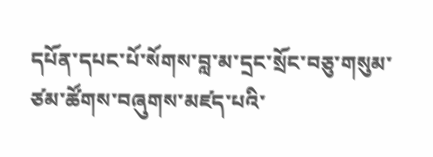དཔོན་དཔང་པོ་སོགས་བླ་མ་དྲང་སྲོང་བཅུ་གསུམ་ཙམ་ཚོགས་བཞུགས་མཛད་པའི་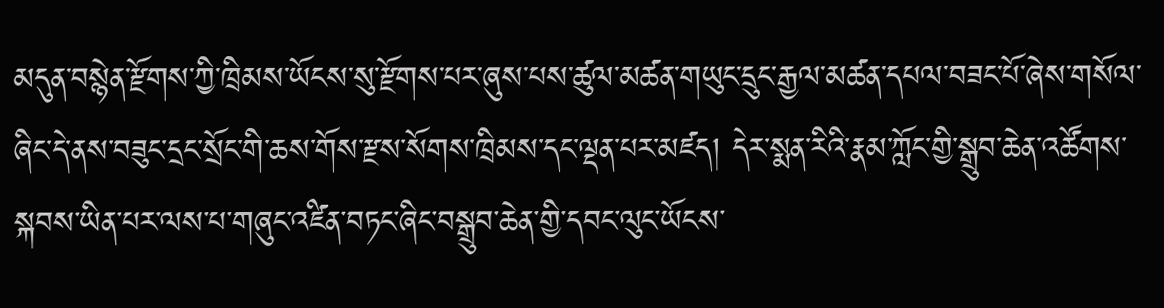མདུན་བསྙེན་རྫོགས་ཀྱི་ཁྲིམས་ཡོངས་སུ་རྫོགས་པར་ཞུས་པས་ཚུལ་མཚན་གཡུང་དྲུང་རྒྱལ་མཚན་དཔལ་བཟང་པོ་ཞེས་གསོལ་ཞིང་དེ་ནས་བཟུང་དྲང་སྲོང་གི་ཆས་གོས་རྫས་སོགས་ཁྲིམས་དང་ལྡན་པར་མཛད། དེར་སྨན་རིའི་རྣམ་ཀློང་གྱི་སྒྲུབ་ཆེན་འཚོགས་སྐབས་ཡིན་པར་ལས་པ་གཞུང་འཛིན་བཏང་ཞིང་བསྒྲུབ་ཆེན་གྱི་དབང་ལུང་ཡོངས་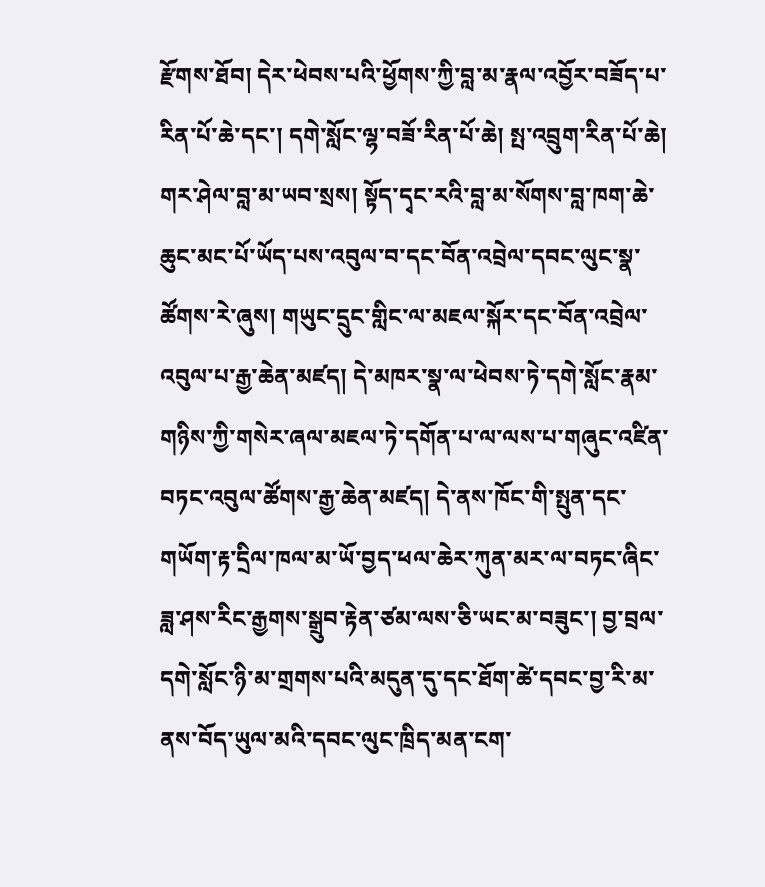རྫོགས་ཐོབ། དེར་ཕེབས་པའི་ཕྱོགས་ཀྱི་བླ་མ་རྣལ་འབྱོར་བཟོད་པ་རིན་པོ་ཆེ་དང་། དགེ་སློང་ལྷ་བཟོ་རིན་པོ་ཆེ། སྤ་འབྲུག་རིན་པོ་ཆེ། གར་ཤེལ་བླ་མ་ཡབ་སྲས། སྟོད་དྭང་རའི་བླ་མ་སོགས་བླ་ཁག་ཆེ་ཆུང་མང་པོ་ཡོད་པས་འབུལ་བ་དང་བོན་འབྲེལ་དབང་ལུང་སྣ་ཚོགས་རེ་ཞུས། གཡུང་དྲུང་གླིང་ལ་མཇལ་སྐོར་དང་བོན་འབྲེལ་འབུལ་པ་རྒྱ་ཆེན་མཛད། དེ་མཁར་སྣ་ལ་ཕེབས་ཏེ་དགེ་སློང་རྣམ་གཉིས་ཀྱི་གསེར་ཞལ་མཇལ་ཏེ་དགོན་པ་ལ་ལས་པ་གཞུང་འཛིན་བཏང་འབུལ་ཚོགས་རྒྱ་ཆེན་མཛད། དེ་ནས་ཁོང་གི་སྤུན་དང་གཡོག་རྟ་དྲིལ་ཁལ་མ་ཡོ་བྱད་ཕལ་ཆེར་ཀུན་མར་ལ་བཏང་ཞིང་ཟླ་ཤས་རིང་རྒྱགས་སྒྲུབ་རྟེན་ཙམ་ལས་ཅི་ཡང་མ་བཟུང་། བྱ་བྲལ་དགེ་སློང་ཉི་མ་གྲགས་པའི་མདུན་དུ་དང་ཐོག་ཚེ་དབང་བྱ་རི་མ་ནས་བོད་ཡུལ་མའི་དབང་ལུང་ཁྲིད་མན་ངག་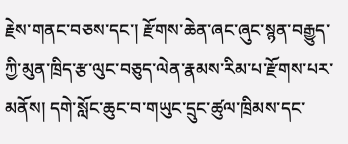རྗེས་གནང་བཅས་དང་། རྫོགས་ཆེན་ཞང་ཞུང་སྙན་བརྒྱུད་ཀྱི་མུན་ཁྲིད་རྩ་ལུང་བཅུད་ལེན་རྣམས་རིམ་པ་རྫོགས་པར་མནོས། དགེ་སློང་ཆུང་བ་གཡུང་དྲུང་ཚུལ་ཁྲིམས་དང་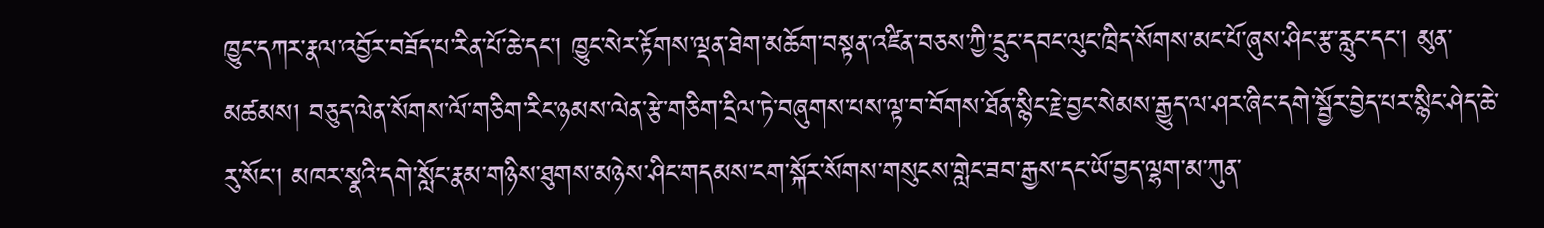ཁྱུང་དཀར་རྣལ་འབྱོར་བཟོད་པ་རིན་པོ་ཆེ་དང་། ཁྱུང་སེར་རྟོགས་ལྡན་ཐེག་མཆོག་བསྟན་འཛིན་བཅས་ཀྱི་དྲུང་དབང་ལུང་ཁྲིད་སོགས་མང་པོ་ཞུས་ཤིང་རྩ་རླུང་དང་། མུན་མཚམས། བཅུད་ལེན་སོགས་ལོ་གཅིག་རིང་ཉམས་ལེན་རྩེ་གཅིག་དྲིལ་ཏེ་བཞུགས་པས་ལྟ་བ་བོགས་ཐོན་སྙིང་རྗེ་བྱང་སེམས་རྒྱུད་ལ་ཤར་ཞིང་དགེ་སྦྱོར་བྱེད་པར་སྙིང་ཤེད་ཆེ་རུ་སོང་། མཁར་སྣའི་དགེ་སློང་རྣམ་གཉིས་ཐུགས་མཉེས་ཤིང་གདམས་ངག་སྐོར་སོགས་གསུངས་གླེང་ཟབ་རྒྱས་དང་ཡོ་བྱད་ལྷག་མ་ཀུན་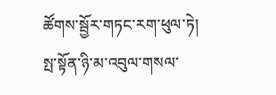ཚོགས་སྦྱོར་གཏང་རག་ཕུལ་ཏེ། སྤ་སྟོན་ཉི་མ་འབུལ་གསལ་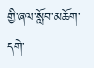གྱི་ཞལ་སློབ་མཆོག་དགེ་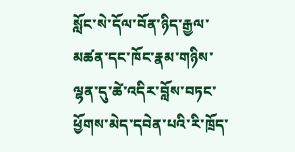སློང་སེ་དོལ་བོན་ཉིད་རྒྱལ་མཚན་དང་ཁོང་རྣམ་གཉིས་ལྷན་དུ་ཚེ་འདིར་བློས་བཏང་ཕྱོགས་མེད་དབེན་པའི་རི་ཁྲོད་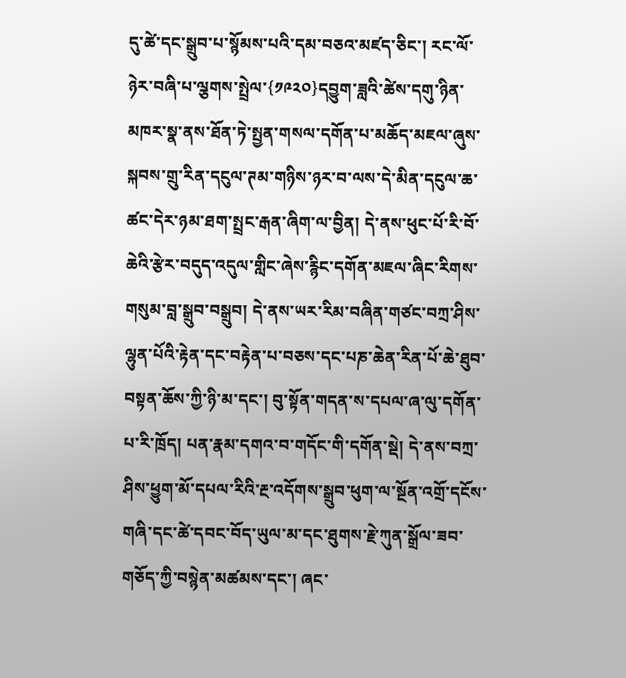དུ་ཚེ་དང་སྒྲུབ་པ་སྙོམས་པའི་དམ་བཅའ་མཛད་ཅིང་། རང་ལོ་ཉེར་བཞི་པ་ལྕགས་སྤྲེལ་{༡༩༢༠}དབྱུག་ཟླའི་ཚེས་དགུ་ཉིན་མཁར་སྣ་ནས་ཐོན་ཏེ་སྤྱན་གསལ་དགོན་པ་མཆོད་མཇལ་ཞུས་སྐབས་གྲུ་རིན་དངུལ་ཊམ་གཉིས་ཉར་བ་ལས་དེ་མིན་དངུལ་ཆ་ཚང་དེར་ཉམ་ཐག་སྤྲང་རྒན་ཞིག་ལ་བྱིན། དེ་ནས་ཕུང་པོ་རི་བོ་ཆེའི་རྩེར་བདུད་འདུལ་གླིང་ཞེས་རྙིང་དགོན་མཇལ་ཞིང་རིགས་གསུམ་བླ་སྒྲུབ་བསྒྲུབ། དེ་ནས་ཡར་རིམ་བཞིན་གཙང་བཀྲ་ཤིས་ལྷུན་པོའི་རྟེན་དང་བརྟེན་པ་བཅས་དང་པཎ་ཆེན་རིན་པོ་ཆེ་ཐུབ་བསྟན་ཆོས་ཀྱི་ཉི་མ་དང་། བུ་སྟོན་གདན་ས་དཔལ་ཞ་ལུ་དགོན་པ་རི་ཁྲོད། པན་རྣམ་དགའ་བ་གདོང་གི་དགོན་སྡེ། དེ་ནས་བཀྲ་ཤིས་ཕྱུག་མོ་དཔལ་རིའི་རྔ་འདོགས་སྒྲུབ་ཕུག་ལ་སྔོན་འགྲོ་དངོས་གཞི་དང་ཚེ་དབང་བོད་ཡུལ་མ་དང་ཐུགས་རྗེ་ཀུན་སྒྲོལ་ཟབ་གཅོད་ཀྱི་བསྙེན་མཚམས་དང་། ཞང་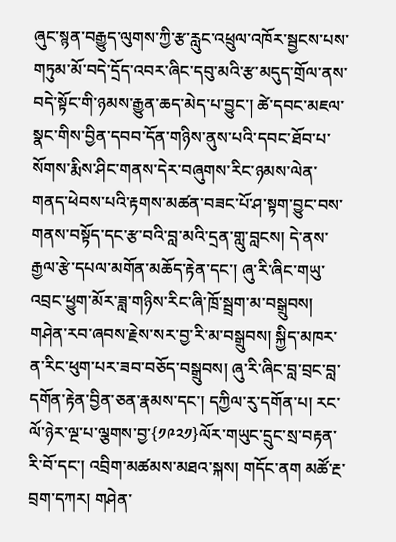ཞུང་སྙན་བརྒྱུད་ལུགས་ཀྱི་རྩ་རླུང་འཕྲུལ་འཁོར་སྦྱངས་པས་གཏུམ་མོ་བདེ་དྲོད་འབར་ཞིང་དབུ་མའི་རྩ་མདུད་གྲོལ་ནས་བདེ་སྟོང་གི་ཉམས་རྒྱུན་ཆད་མེད་པ་བྱུང་། ཚེ་དབང་མཇལ་སྣང་གིས་བྱིན་དབབ་དོན་གཉིས་ནུས་པའི་དབང་ཐོབ་པ་སོགས་རྨིས་ཤིང་གནས་དེར་བཞུགས་རིང་ཉམས་ལེན་གནད་ཕེབས་པའི་རྟགས་མཚན་བཟང་པོ་ཤ་སྟག་བྱུང་བས་གནས་བསྟོད་དང་རྩ་བའི་བླ་མའི་དྲན་གླུ་བླངས། དེ་ནས་རྒྱལ་རྩེ་དཔལ་མགོན་མཆོད་རྟེན་དང་། ཞུ་རི་ཞིང་གཡུ་འབྲང་ཕྱུག་མོར་ཟླ་གཉིས་རིང་ཞི་ཁྲོ་སྦྲག་མ་བསྒྲུབས། གཤེན་རབ་ཞབས་རྗེས་སར་བྱ་རི་མ་བསྒྲུབས། སྐྱིད་མཁར་ན་རིང་ཕུག་པར་ཟབ་བཅོད་བསྒྲུབས། ཞུ་རི་ཞིང་བླ་བྲང་བླ་དགོན་རྟེན་བྱིན་ཅན་རྣམས་དང་། དཀྱིལ་རུ་དགོན་པ། རང་ལོ་ཉེར་ལྔ་པ་ལྕགས་བྱ་{༡༩༢༡}ལོར་གཡུང་དྲུང་སྲ་བརྟན་རི་བོ་དང་། འབྲིག་མཚམས་མཐའ་སྐས། གདོང་ནག མཚོ་རྔ་བྲག་དཀར། གཤེན་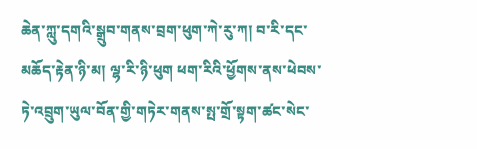ཆེན་ཀླུ་དགའི་སྒྲུབ་གནས་བྲག་ཕུག་ཀེ་རུ་ཀ། བ་རི་དང་མཆོད་རྟེན་ཉི་མ། ལྷ་རི་ཉི་ཕུག ཕག་རིའི་ཕྱོགས་ནས་ཕེབས་ཏེ་འབྲུག་ཡུལ་བོན་གྱི་གཏེར་གནས་སྤ་གྲོ་སྟག་ཚང་སེང་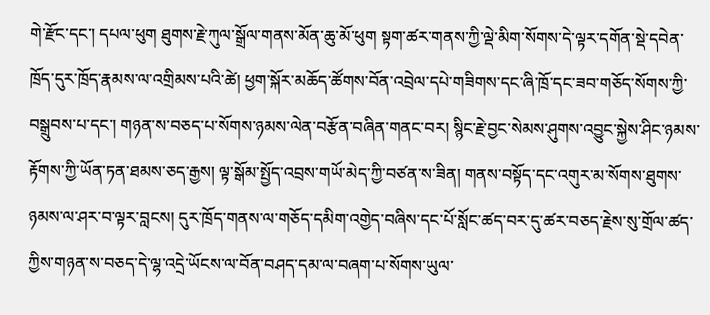གེ་རྫོང་དང་། དཔལ་ཕུག ཐུགས་རྗེ་ཀུལ་སྒྲོལ་གནས་མོན་ཆུ་མོ་ཕུག སྟག་ཚར་གནས་ཀྱི་ལྡེ་མིག་སོགས་དེ་ལྟར་དགོན་སྡེ་དབེན་ཁྲོད་དུར་ཁྲོད་རྣམས་ལ་འགྲིམས་པའི་ཚེ། ཕྱག་སྐོར་མཆོད་ཚོགས་བོན་འབྲེལ་དཔེ་གཟིགས་དང་ཞི་ཁྲོ་དང་ཟབ་གཅོད་སོགས་ཀྱི་བསྒྲུབས་པ་དང་། གཉན་ས་བཅད་པ་སོགས་ཉམས་ལེན་བརྩོན་བཞིན་གནང་བར། སྙིང་རྗེ་བྱང་སེམས་ཤུགས་འབྱུང་སྐྱེས་ཤིང་ཉམས་རྟོགས་ཀྱི་ཡོན་ཏན་ཐམས་ཅད་རྒྱས། ལྟ་སྒོམ་སྤྱོད་འབྲས་གཡོ་མེད་ཀྱི་བཙན་ས་ཟིན། གནས་བསྟོད་དང་འགུར་མ་སོགས་ཐུགས་ཉམས་ལ་ཤར་བ་ལྟར་བླངས། དུར་ཁྲོད་གནས་ལ་གཅོད་དམིག་འགྱེད་བཞིས་དང་པོ་སློང་ཚད་བར་དུ་ཚར་བཅད་རྗེས་སུ་གྲོལ་ཚད་ཀྱིས་གཉན་ས་བཅད་དེ་ལྷ་འདྲེ་ཡོངས་ལ་བོན་བཤད་དམ་ལ་བཞག་པ་སོགས་ཡུལ་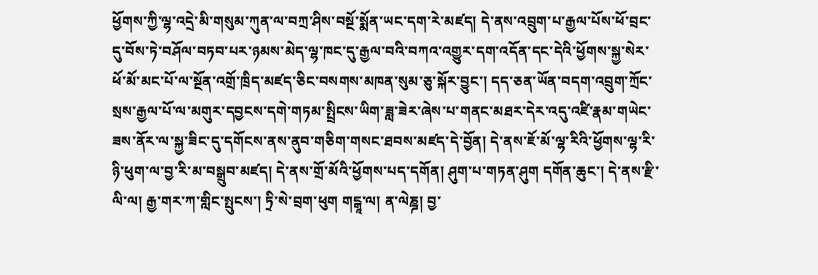ཕྱོགས་ཀྱི་ལྷ་འདྲེ་མི་གསུམ་ཀུན་ལ་བཀྲ་ཤིས་བསྔོ་སྨོན་ཡང་དག་རེ་མཛད། དེ་ནས་འབྲུག་པ་རྒྱལ་པོས་ཕོ་བྲང་དུ་བོས་ཏེ་བཤོལ་བཏབ་པར་ཉམས་མེད་ལྷ་ཁང་དུ་རྒྱལ་བའི་བཀའ་འགྱུར་དག་འདོན་དང་དེའི་ཕྱོགས་སྐྱ་སེར་ཕོ་མོ་མང་པོ་ལ་སྔོན་འགྲོ་ཁྲིད་མཛད་ཅིང་བསགས་མཁན་སུམ་ཅུ་སྐོར་བྱུང་། དད་ཅན་ཡོན་བདག་འབྲུག་ཀྲོང་སྲས་རྒྱལ་པོ་ལ་མགུར་དབྱངས་དགེ་གཏམ་སྤྲིངས་ཡིག་ཟླ་ཟེར་ཞེས་པ་གནང་མཐར་དེར་འདུ་འཛི་རྣམ་གཡེང་ཟས་ནོར་ལ་སྐྱ་ཟིང་དུ་དགོངས་ནས་ནུབ་གཅིག་གསང་ཐབས་མཛད་དེ་བྱོན། དེ་ནས་ཇོ་མོ་ལྷ་རིའི་ཕྱོགས་ལྷ་རི་ཉི་ཕུག་ལ་བྱ་རི་མ་བསྒྲུབ་མཛད། དེ་ནས་གྲོ་མོའི་ཕྱོགས་པད་དགོན། ཤུག་པ་གཏན་ཤུག དགོན་ཆུང་། དེ་ནས་རྫི་ལི་ལ། རྒྱ་གར་ཀ་གླིང་སྤུངས་། ཏྲི་སེ་བྲག་ཕུག གངྒཱ་ལ། ན་ལེཎྜ། བྱ་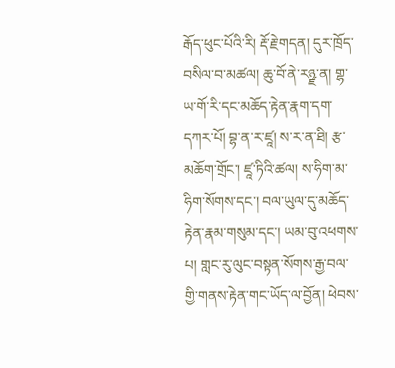རྒོད་ཕུང་པོའི་རི། རྡོ་རྗེ་གདན། དུར་ཁྲོད་བསིལ་བ་མཚལ། ཆུ་བོ་ནེ་རཉྫ་ན། གྷ་ཡ་གོ་རི་དང་མཆོད་རྟེན་རྣག་དག་དཀར་པོ། བྷ་ན་ར་ཛཱ། ས་ར་ན་ཐི། རྩ་མཆོག་གྲོང་། ཛཱ་ཏིའི་ཚལ། ས་ཧིག་མ་ཧིག་སོགས་དང་། བལ་ཡུལ་དུ་མཆོད་རྟེན་རྣམ་གསུམ་དང་། ཡམ་བུ་འཕགས་པ། གླང་རུ་ལུང་བསྟན་སོགས་རྒྱ་བལ་གྱི་གནས་རྟེན་གང་ཡོད་ལ་བྱོན། ཕེབས་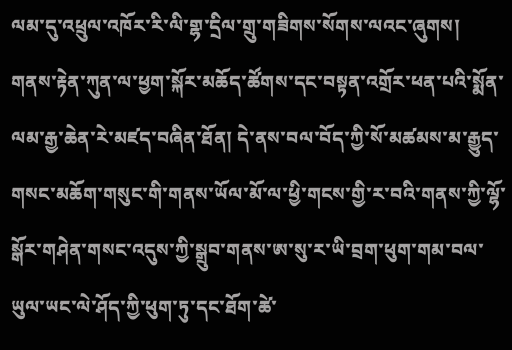ལམ་དུ་འཕྲུལ་འཁོར་རི་ལི་གྷ་དྲིལ་གྲུ་གཟིགས་སོགས་ལའང་ཞུགས། གནས་རྟེན་ཀུན་ལ་ཕྱག་སྐོར་མཆོད་ཚོགས་དང་བསྟན་འགྲོར་ཕན་པའི་སྨོན་ལམ་རྒྱ་ཆེན་རེ་མཛད་བཞིན་ཐོན། དེ་ནས་བལ་བོད་ཀྱི་སོ་མཚམས་མ་རྒྱུད་གསང་མཆོག་གསུང་གི་གནས་ཡོལ་མོ་ལ་ཕྱི་གངས་གྱི་ར་བའི་གནས་ཀྱི་ལྷོ་སྒོར་གཤེན་གསང་འདུས་ཀྱི་སྒྲུབ་གནས་ཨ་སུ་ར་ཡི་བྲག་ཕུག་གམ་བལ་ཡུལ་ཡང་ལེ་ཤོད་ཀྱི་ཕུག་ཏུ་དང་ཐོག་ཚེ་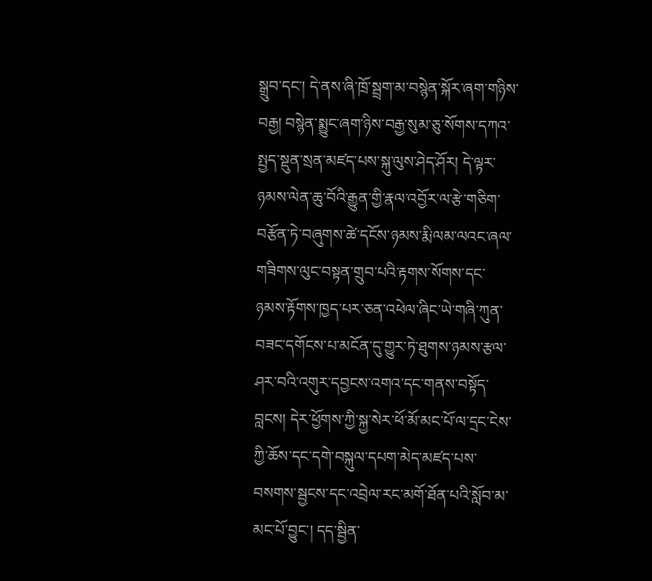སྒྲུབ་དང་། དེ་ནས་ཞི་ཁྲོ་སྦྲག་མ་བསྙེན་སྐོར་ཞག་གཉིས་བརྒྱ། བསྙེན་སྨྱུང་ཞག་ཉིས་བརྒྱ་སུམ་ཅུ་སོགས་དཀའ་སྤྱད་སྡུན་སྲན་མཛད་པས་སྐུ་ལུས་ཤེད་ཤོར། དེ་ལྟར་ཉམས་ལེན་ཆུ་བོའི་རྒྱུན་གྱི་རྣལ་འབྱོར་ལ་རྩེ་གཅིག་བརྩོན་ཏེ་བཞུགས་ཚེ་དངོས་ཉམས་རྨི་ལམ་ལའང་ཞལ་གཟིགས་ལུང་བསྟན་གྲུབ་པའི་རྟགས་སོགས་དང་ཉམས་རྟོགས་ཁྱད་པར་ཅན་འཕེལ་ཞིང་ཡེ་གཞི་ཀུན་བཟང་དགོངས་པ་མངོན་དུ་གྱུར་ཏེ་ཐུགས་ཉམས་རྩལ་ཤར་བའི་འགུར་དབྱངས་འགའ་དང་གནས་བསྟོད་བླངས། དེར་ཕྱོགས་ཀྱི་སྐྱ་སེར་ཕོ་མོ་མང་པོ་ལ་དྲང་ངེས་ཀྱི་ཆོས་དང་དགེ་བསྐུལ་དཔག་མེད་མཛད་པས་བསགས་སྦྱངས་དང་འབྲེལ་རང་མགོ་ཐོན་པའི་སློབ་མ་མང་པོ་བྱུང་། དད་སྦྱིན་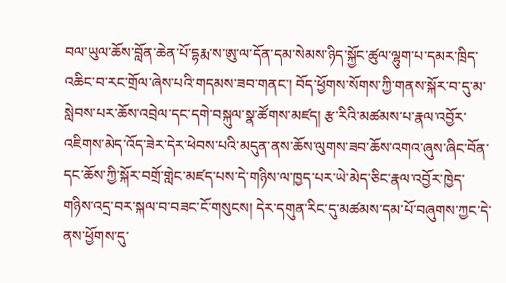བལ་ཡུལ་ཆོས་བློན་ཆེན་པོ་དྷརྨ་ས་ཨུ་ལ་དོན་དམ་སེམས་ཉིད་སྐྱོང་ཚུལ་ལྷུག་པ་དམར་ཁྲིད་འཆིང་བ་རང་གྲོལ་ཞེས་པའི་གདམས་ཟབ་གནང་། བོད་ཕྱོགས་སོགས་ཀྱི་གནས་སྐོར་བ་དུ་མ་སླེབས་པར་ཆོས་འབྲེལ་དང་དགེ་བསྐུལ་སྣ་ཚོགས་མཛད། རྩ་རིའི་མཚམས་པ་རྣལ་འབྱོར་འཇིགས་མེད་འོད་ཟེར་དེར་ཕེབས་པའི་མདུན་ནས་ཆོས་ལུགས་ཟབ་ཆོས་འགའ་ཞུས་ཞིང་བོན་དང་ཆོས་ཀྱི་སྐོར་བགྲོ་གླེང་མཛད་པས་དེ་གཉིས་ལ་ཁྱད་པར་ཡེ་མེད་ཅིང་རྣལ་འབྱོར་ཁྱེད་གཉིས་འདྲ་བར་སྐལ་བ་བཟང་ངོ་གསུངས། དེར་དགུན་རིང་དུ་མཚམས་དམ་པོ་བཞུགས་ཀྱང་དེ་ནས་ཕྱོགས་དུ་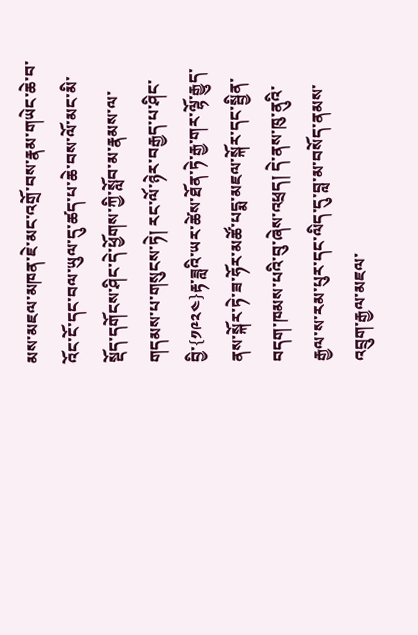མས་མཇལ་མཁན་ཇེ་མང་འགྲོ་བས་རྣམ་གཡེང་ཆེ་བ་འོང་ངོ་དང་བལ་ཡུལ་དུ་ཚད་པ་ཆེ་བས་ལོ་མང་མི་སྡོད་དགོངས་ཤིང་དེ་ཕྱོགས་ཀྱི་སློབ་མ་རྣམས་ལ་གདམས་པ་གསུངས་ཏེ། རང་ལོ་ཉེར་བརྒྱད་པ་ཤིང་བྱི་{༡༩༢༤}རྟ་ཟླའི་ཡར་ཚེས་ཐོན་ཏེ་རྒྱ་གར་ལྷོ་རྒྱུད་ནས་སྐོར་ཏེ་ཟ་ཧོར་མཚོ་པདྨ་མཇལ་སྐོར་དང་སྦྱིན་བདག་ཁམས་པའི་བུ་ཞེས་འཕྲད། དེ་ནས་ཁུ་ནུའི་རྒྱལ་ས་རམ་པུར་དང་ལིད་དུ་བླ་མ་བསོད་ནམས་འབྲུག་རྒྱལ་མཇལ་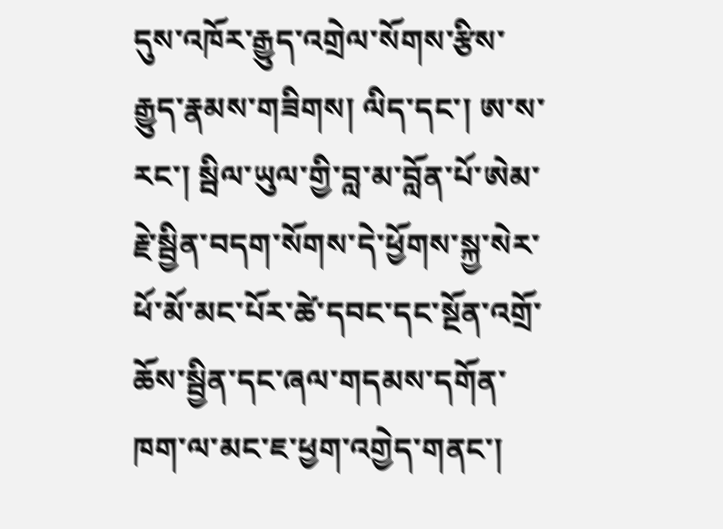དུས་འཁོར་རྒྱུད་འགྲེལ་སོགས་རྩིས་རྒྱུད་རྣམས་གཟིགས། ལིད་དང་། ཨ་ས་རང་། སྦིལ་ཡུལ་གྱི་བླ་མ་བློན་པོ་ཨེམ་རྗེ་སྦྱིན་བདག་སོགས་དེ་ཕྱོགས་སྐྱ་སེར་ཕོ་མོ་མང་པོར་ཚེ་དབང་དང་སྔོན་འགྲོ་ཆོས་སྦྱིན་དང་ཞལ་གདམས་དགོན་ཁག་ལ་མང་ཇ་ཕྱག་འགྱེད་གནང་།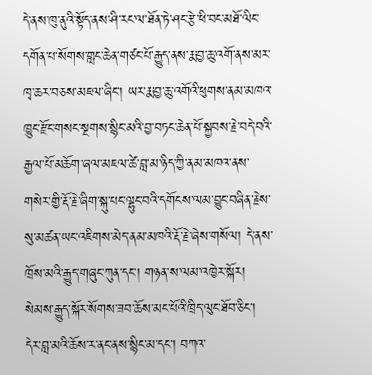དེ་ནས་ཁུ་ནུའི་སྟོད་ནས་ཤི་རང་ལ་ཐོན་ཏེ་ཤང་རྩེ་ཕི་བང་མཐོ་ལིང་དགོན་པ་སོགས་གླང་ཆེན་གཙང་པོ་རྒྱུད་ནས་རྨ་བྱ་ཆུ་འགོ་ནས་མར་ཁྭ་ཆར་བཅས་མཇལ་ཞིང་། ཡར་རྨ་བྱ་ཆུ་འགོའི་ཕུགས་ནམ་མཁའ་ཁྱུང་རྫོང་གསང་སྔགས་སྙིང་མའི་བྱ་བཏང་ཆེན་པོ་སྐྱབས་རྗེ་བདེ་བའི་རྒྱལ་པོ་མཆོག་ཞལ་མཇལ་ཚེ་བླ་མ་ཉིད་ཀྱི་ནམ་མཁའ་ནས་གསེར་གྱི་རྡོ་རྗེ་ཞིག་སྐུ་པང་ལྷུང་བའི་དགོངས་ལམ་བྱུང་བཞིན་རྗེས་སུ་མཚན་ཡང་འཇིགས་མེད་ནམ་མཁའི་རྡོ་རྗེ་ཞེས་གསོལ། དེ་ནས་ཁྲོས་མའི་རྒྱུད་གཞུང་ཀུན་དང་། གཉན་ས་ལམ་འཁྱེར་སྐོར། སེམས་རྒྱུད་སྐོར་སོགས་ཟབ་ཆོས་མང་པོའི་ཁྲིད་ལུང་ཐོབ་ཅིང་། དེར་བླ་མའི་ཆོས་ར་ནང་ནས་སྙིང་མ་དང་། བཀའ་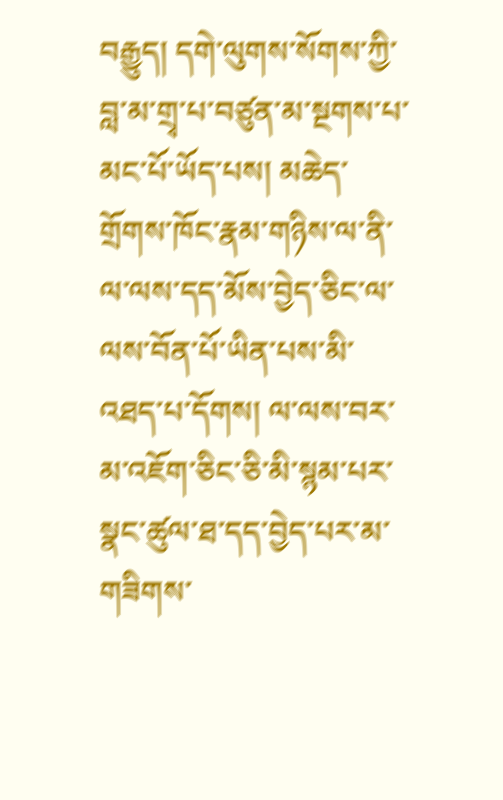བརྒྱུད། དགེ་ལུགས་སོགས་ཀྱི་བླ་མ་གྲྭ་པ་བཙུན་མ་སྔགས་པ་མང་པོ་ཡོད་པས། མཆེད་གྲོགས་ཁོང་རྣམ་གཉིས་ལ་ནི་ལ་ལས་དད་མོས་བྱེད་ཅིང་ལ་ལས་བོན་པོ་ཡིན་པས་མི་འཐད་པ་དོགས། ལ་ལས་བར་མ་འཇོག་ཅིང་ཅི་མི་སྙམ་པར་སྣང་ཚུལ་ཐ་དད་བྱེད་པར་མ་གཟིགས་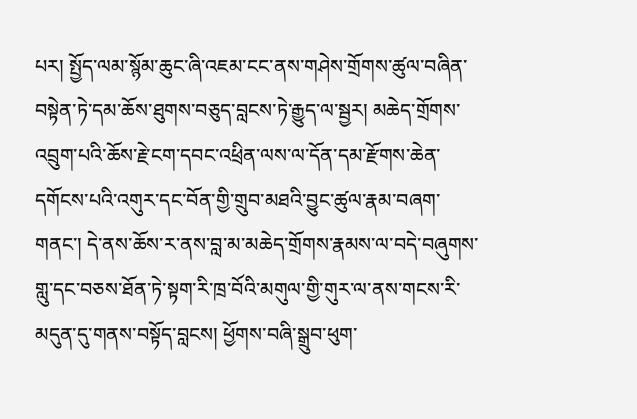པར། སྤྱོད་ལམ་སྙོམ་ཆུང་ཞི་འཇམ་ངང་ནས་གཤེས་གྲོགས་ཚུལ་བཞིན་བསྟེན་ཏེ་དམ་ཆོས་ཐུགས་བཅུད་བླངས་ཏེ་རྒྱུད་ལ་སྦྱར། མཆེད་གྲོགས་འབྲུག་པའི་ཆོས་རྗེ་ངག་དབང་འཕྲིན་ལས་ལ་དོན་དམ་རྫོགས་ཆེན་དགོངས་པའི་འགུར་དང་བོན་གྱི་གྲུབ་མཐའི་བྱུང་ཚུལ་རྣམ་བཞག་གནང་། དེ་ནས་ཆོས་ར་ནས་བླ་མ་མཆེད་གྲོགས་རྣམས་ལ་བདེ་བཞུགས་གླུ་དང་བཅས་ཐོན་ཏེ་སྟག་རི་ཁྲ་བོའི་མགུལ་གྱི་གུར་ལ་ནས་གངས་རི་མདུན་དུ་གནས་བསྟོད་བླངས། ཕྱོགས་བཞི་སྒྲུབ་ཕུག་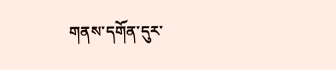གནས་དགོན་དུར་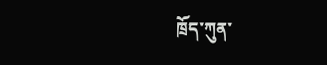ཁྲོད་ཀུན་